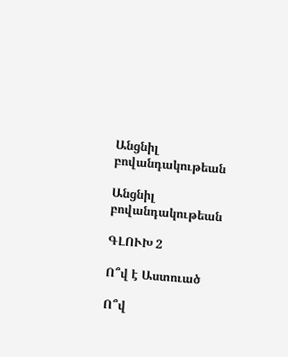Անցնիլ բովանդակութեան

Անցնիլ բովանդակութեան

ԳԼՈՒԽ 2

Ո՞վ է Աստուած

Ո՞վ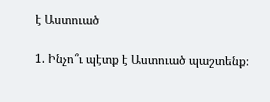է Աստուած

1. Ինչո՞ւ պէտք է Աստուած պաշտենք։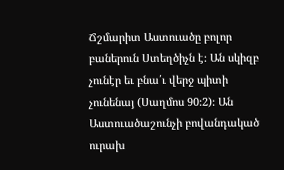Ճշմարիտ Աստուածը բոլոր բաներուն Ստեղծիչն է։ Ան սկիզբ չունէր եւ բնա՛ւ վերջ պիտի չունենայ (Սաղմոս 90։2)։ Ան Աստուածաշունչի բովանդակած ուրախ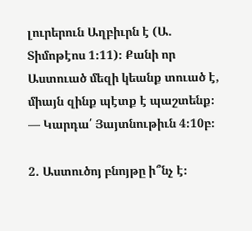լուրերուն Աղբիւրն է (Ա. Տիմոթէոս 1։11)։ Քանի որ Աստուած մեզի կեանք տուած է, միայն զինք պէտք է պաշտենք։ — Կարդա՛ Յայտնութիւն 4։10բ։

2. Աստուծոյ բնոյթը ի՞նչ է։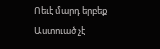Ոեւէ մարդ երբեք Աստուած չէ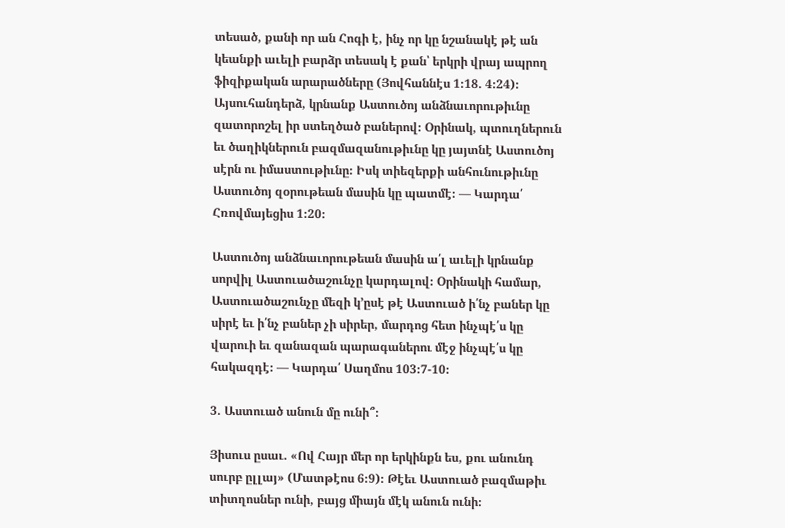տեսած, քանի որ ան Հոգի է, ինչ որ կը նշանակէ թէ ան կեանքի աւելի բարձր տեսակ է քան՝ երկրի վրայ ապրող ֆիզիքական արարածները (Յովհաննէս 1։18. 4։24)։ Այսուհանդերձ, կրնանք Աստուծոյ անձնաւորութիւնը զատորոշել իր ստեղծած բաներով։ Օրինակ, պտուղներուն եւ ծաղիկներուն բազմազանութիւնը կը յայտնէ Աստուծոյ սէրն ու իմաստութիւնը։ Իսկ տիեզերքի անհունութիւնը Աստուծոյ զօրութեան մասին կը պատմէ։ — Կարդա՛ Հռովմայեցիս 1։20։

Աստուծոյ անձնաւորութեան մասին ա՛լ աւելի կրնանք սորվիլ Աստուածաշունչը կարդալով։ Օրինակի համար, Աստուածաշունչը մեզի կ’ըսէ թէ Աստուած ի՛նչ բաներ կը սիրէ եւ ի՛նչ բաներ չի սիրեր, մարդոց հետ ինչպէ՛ս կը վարուի եւ զանազան պարագաներու մէջ ինչպէ՛ս կը հակազդէ։ — Կարդա՛ Սաղմոս 103։7-10։

3. Աստուած անուն մը ունի՞։

Յիսուս ըսաւ. «Ով Հայր մեր որ երկինքն ես, քու անունդ սուրբ ըլլայ» (Մատթէոս 6։9)։ Թէեւ Աստուած բազմաթիւ տիտղոսներ ունի, բայց միայն մէկ անուն ունի։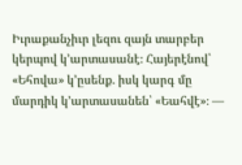Իւրաքանչիւր լեզու զայն տարբեր կերպով կ’արտասանէ։ Հայերէնով՝ «Եհովա» կ’ըսենք. իսկ կարգ մը մարդիկ կ’արտասանեն՝ «Եահվէ»։ —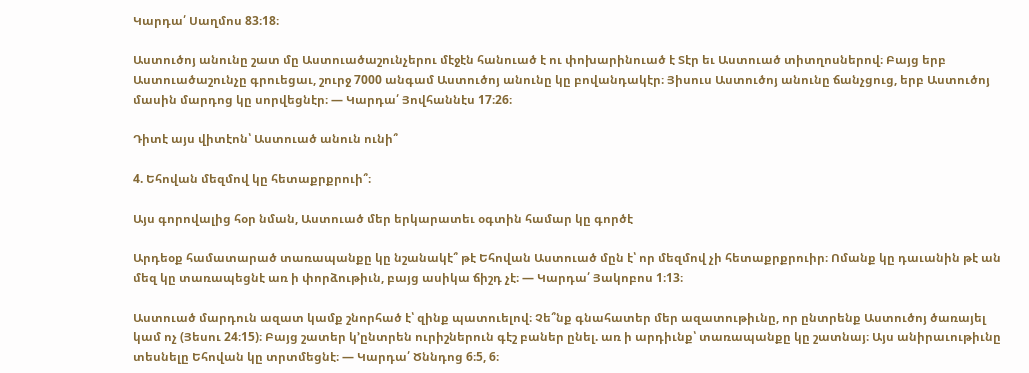Կարդա՛ Սաղմոս 83։18։

Աստուծոյ անունը շատ մը Աստուածաշունչերու մէջէն հանուած է ու փոխարինուած է Տէր եւ Աստուած տիտղոսներով։ Բայց երբ Աստուածաշունչը գրուեցաւ, շուրջ 7000 անգամ Աստուծոյ անունը կը բովանդակէր։ Յիսուս Աստուծոյ անունը ճանչցուց, երբ Աստուծոյ մասին մարդոց կը սորվեցնէր։ — Կարդա՛ Յովհաննէս 17։26։

Դիտէ այս վիտէոն՝ Աստուած անուն ունի՞

4. Եհովան մեզմով կը հետաքրքրուի՞։

Այս գորովալից հօր նման, Աստուած մեր երկարատեւ օգտին համար կը գործէ

Արդեօք համատարած տառապանքը կը նշանակէ՞ թէ Եհովան Աստուած մըն է՝ որ մեզմով չի հետաքրքրուիր։ Ոմանք կը դաւանին թէ ան մեզ կը տառապեցնէ առ ի փորձութիւն, բայց ասիկա ճիշդ չէ։ — Կարդա՛ Յակոբոս 1։13։

Աստուած մարդուն ազատ կամք շնորհած է՝ զինք պատուելով։ Չե՞նք գնահատեր մեր ազատութիւնը, որ ընտրենք Աստուծոյ ծառայել կամ ոչ (Յեսու 24։15)։ Բայց շատեր կ’ընտրեն ուրիշներուն գէշ բաներ ընել. առ ի արդիւնք՝ տառապանքը կը շատնայ։ Այս անիրաւութիւնը տեսնելը Եհովան կը տրտմեցնէ։ — Կարդա՛ Ծննդոց 6։5, 6։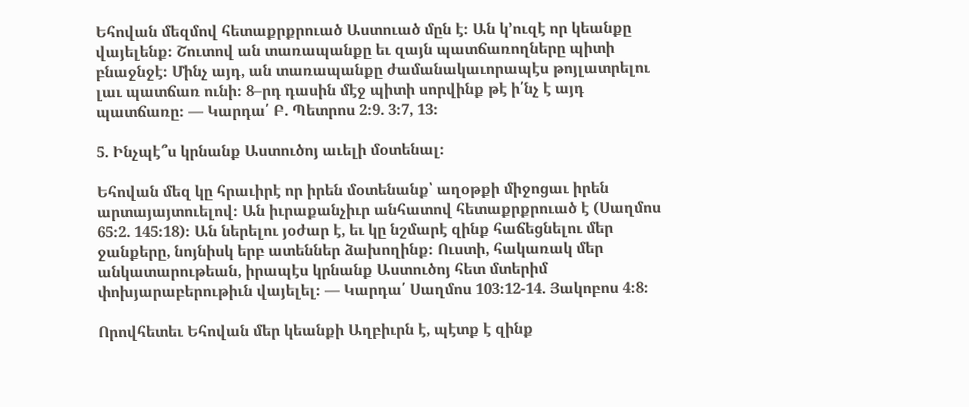Եհովան մեզմով հետաքրքրուած Աստուած մըն է։ Ան կ’ուզէ որ կեանքը վայելենք։ Շուտով ան տառապանքը եւ զայն պատճառողները պիտի բնաջնջէ։ Մինչ այդ, ան տառապանքը ժամանակաւորապէս թոյլատրելու լաւ պատճառ ունի։ 8–րդ դասին մէջ պիտի սորվինք թէ ի՛նչ է այդ պատճառը։ — Կարդա՛ Բ. Պետրոս 2։9. 3։7, 13։

5. Ինչպէ՞ս կրնանք Աստուծոյ աւելի մօտենալ։

Եհովան մեզ կը հրաւիրէ որ իրեն մօտենանք՝ աղօթքի միջոցաւ իրեն արտայայտուելով։ Ան իւրաքանչիւր անհատով հետաքրքրուած է (Սաղմոս 65։2. 145։18)։ Ան ներելու յօժար է, եւ կը նշմարէ զինք հաճեցնելու մեր ջանքերը, նոյնիսկ երբ ատեններ ձախողինք։ Ուստի, հակառակ մեր անկատարութեան, իրապէս կրնանք Աստուծոյ հետ մտերիմ փոխյարաբերութիւն վայելել։ — Կարդա՛ Սաղմոս 103։12-14. Յակոբոս 4։8։

Որովհետեւ Եհովան մեր կեանքի Աղբիւրն է, պէտք է զինք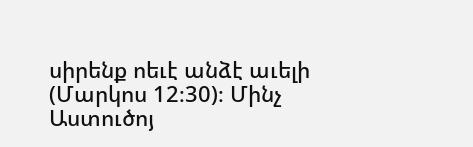սիրենք ոեւէ անձէ աւելի (Մարկոս 12։30)։ Մինչ Աստուծոյ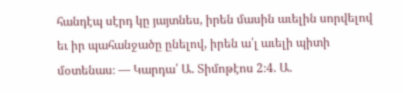հանդէպ սէրդ կը յայտնես, իրեն մասին աւելին սորվելով եւ իր պահանջածը ընելով, իրեն ա՛լ աւելի պիտի մօտենաս։ — Կարդա՛ Ա. Տիմոթէոս 2։4. Ա.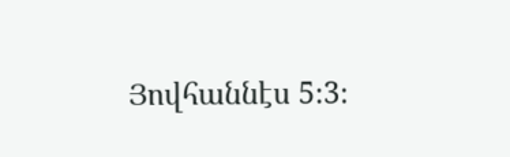Յովհաննէս 5։3։